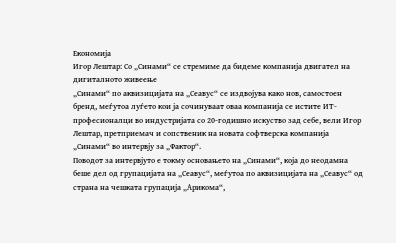Економија
Игор Лештар: Со „Синами“ се стремиме да бидеме компанија двигател на дигиталното живеење
„Синами“ по аквизицијата на „Сеавус“ се издвојува како нов, самостоен бренд, меѓутоа луѓето кои ја сочинуваат оваа компанија се истите ИТ-професионалци во индустријата со 20-годишно искуство зад себе, вели Игор Лештар, претприемач и сопственик на новата софтверска компанија „Синами“ во интервју за „Фактор“.
Поводот за интервјуто е токму основањето на „Синами“, која до неодамна беше дел од групацијата на „Сеавус“, меѓутоа по аквизицијата на „Сеавус“ од страна на чешката групација „Арикома“,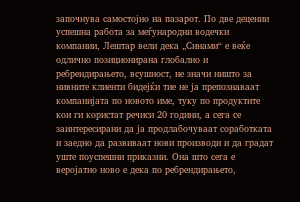започнува самостојно на пазарот. По две децении успешна работа за меѓународни водечки компании, Лештар вели дека „Синами“ е веќе одлично позиционирана глобално и ребрендирањето, всушност, не значи ништо за нивните клиенти бидејќи тие не ја препознаваат компанијата по новото име, туку по продуктите кои ги користат речиси 20 години, а сега се заинтересирани да ја продлабочуваат соработката и заедно да развиваат нови производи и да градат уште поуспешни приказни. Она што сега е веројатно ново е дека по ребрендирањето,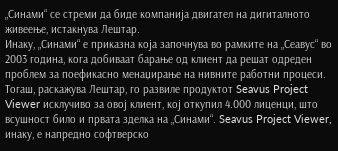„Синами“ се стреми да биде компанија двигател на дигиталното живеење, истакнува Лештар.
Инаку, „Синами“ е приказна која започнува во рамките на „Сеавус“ во 2003 година, кога добиваат барање од клиент да решат одреден проблем за поефикасно менаџирање на нивните работни процеси. Тогаш, раскажува Лештар, го развиле продуктот Seavus Project Viewer исклучиво за овој клиент, кој откупил 4.000 лиценци, што всушност било и првата зделка на „Синами“. Seavus Project Viewer, инаку, е напредно софтверско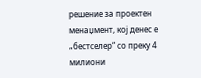решение за проектен менаџмент, кој денес е „бестселер“ со преку 4 милиони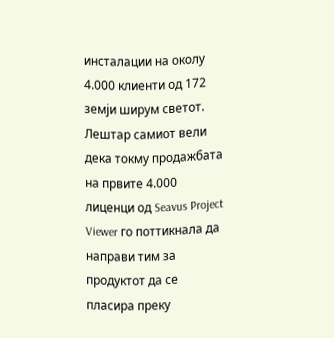инсталации на околу 4.000 клиенти од 172 земји ширум светот.
Лештар самиот вели дека токму продажбата на првите 4.000 лиценци од Seavus Project Viewer го поттикнала да направи тим за продуктот да се пласира преку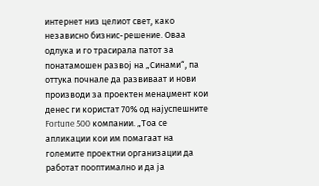интернет низ целиот свет, како независно бизнис-решение. Оваа одлука и го трасирала патот за понатамошен развој на „Синами“, па оттука почнале да развиваат и нови производи за проектен менаџмент кои денес ги користат 70% од најуспешните Fortune 500 компании. „Тоа се апликации кои им помагаат на големите проектни организации да работат пооптимално и да ја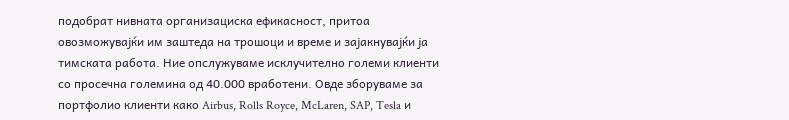подобрат нивната организациска ефикасност, притоа овозможувајќи им заштеда на трошоци и време и зајакнувајќи ја тимската работа. Ние опслужуваме исклучително големи клиенти со просечна големина од 40.000 вработени. Овде зборуваме за портфолио клиенти како Airbus, Rolls Royce, McLaren, SAP, Tesla и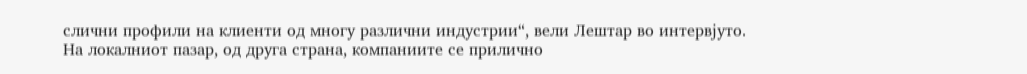слични профили на клиенти од многу различни индустрии“, вели Лештар во интервјуто.
На локалниот пазар, од друга страна, компаниите се прилично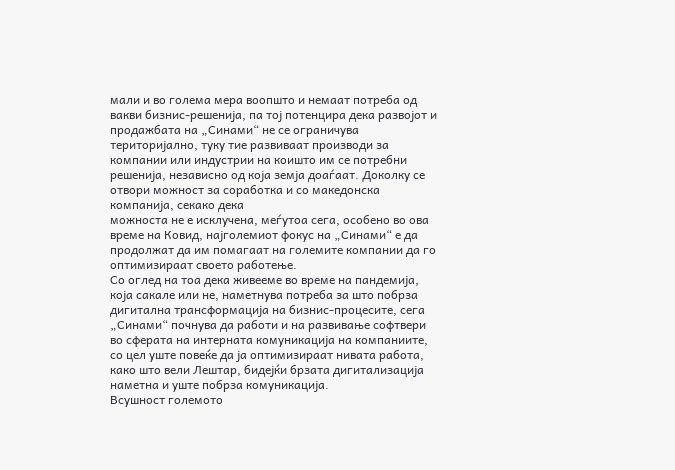мали и во голема мера воопшто и немаат потреба од вакви бизнис-решенија, па тој потенцира дека развојот и продажбата на „Синами“ не се ограничува територијално, туку тие развиваат производи за компании или индустрии на коишто им се потребни решенија, независно од која земја доаѓаат. Доколку се отвори можност за соработка и со македонска компанија, секако дека
можноста не е исклучена, меѓутоа сега, особено во ова време на Ковид, најголемиот фокус на „Синами“ е да продолжат да им помагаат на големите компании да го оптимизираат своето работење.
Со оглед на тоа дека живееме во време на пандемија, која сакале или не, наметнува потреба за што побрза дигитална трансформација на бизнис-процесите, сега „Синами“ почнува да работи и на развивање софтвери во сферата на интерната комуникација на компаниите, со цел уште повеќе да ја оптимизираат нивата работа, како што вели Лештар, бидејќи брзата дигитализација наметна и уште побрза комуникација.
Всушност големото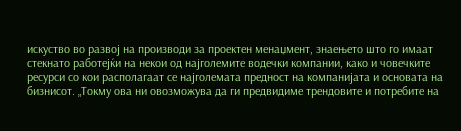искуство во развој на производи за проектен менаџмент, знаењето што го имаат стекнато работејќи на некои од најголемите водечки компании, како и човечките ресурси со кои располагаат се најголемата предност на компанијата и основата на бизнисот. „Токму ова ни овозможува да ги предвидиме трендовите и потребите на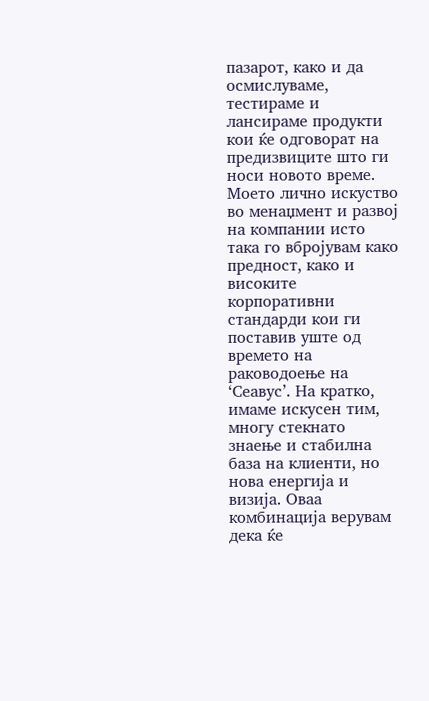пазарот, како и да осмислуваме, тестираме и лансираме продукти кои ќе одговорат на предизвиците што ги носи новото време. Моето лично искуство во менаџмент и развој на компании исто така го вбројувам како предност, како и високите корпоративни стандарди кои ги поставив уште од времето на раководоење на ‘Сеавус’. На кратко, имаме искусен тим, многу стекнато знаење и стабилна база на клиенти, но нова енергија и визија. Оваа комбинација верувам дека ќе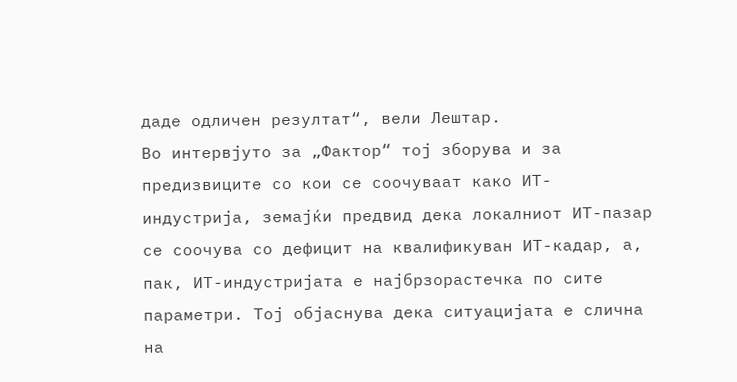даде одличен резултат“, вели Лештар.
Во интервјуто за „Фактор“ тој зборува и за предизвиците со кои се соочуваат како ИТ-индустрија, земајќи предвид дека локалниот ИТ-пазар се соочува со дефицит на квалификуван ИТ-кадар, а, пак, ИТ-индустријата е најбрзорастечка по сите параметри. Тој објаснува дека ситуацијата е слична на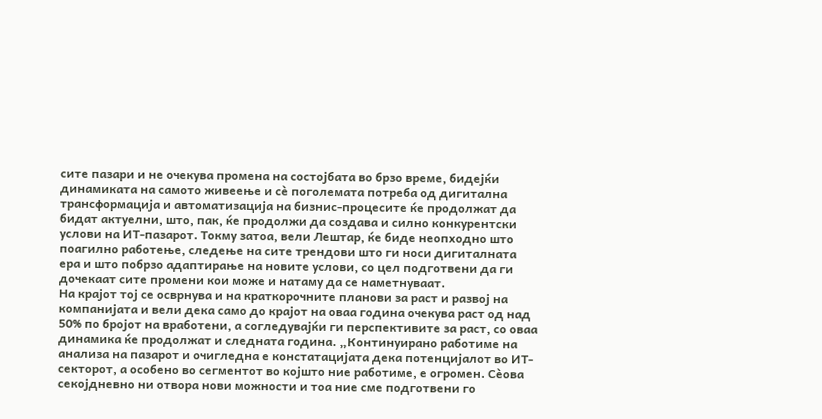сите пазари и не очекува промена на состојбата во брзо време, бидејќи динамиката на самото живеење и сè поголемата потреба од дигитална трансформација и автоматизација на бизнис-процесите ќе продолжат да бидат актуелни, што, пак, ќе продолжи да создава и силно конкурентски услови на ИТ-пазарот. Токму затоа, вели Лештар, ќе биде неопходно што поагилно работење, следење на сите трендови што ги носи дигиталната ера и што побрзо адаптирање на новите услови, со цел подготвени да ги дочекаат сите промени кои може и натаму да се наметнуваат.
На крајот тој се осврнува и на краткорочните планови за раст и развој на компанијата и вели дека само до крајот на оваа година очекува раст од над 50% по бројот на вработени, а согледувајќи ги перспективите за раст, со оваа динамика ќе продолжат и следната година. „Континуирано работиме на анализа на пазарот и очигледна е констатацијата дека потенцијалот во ИТ-секторот, а особено во сегментот во којшто ние работиме, е огромен. Сèова секојдневно ни отвора нови можности и тоа ние сме подготвени го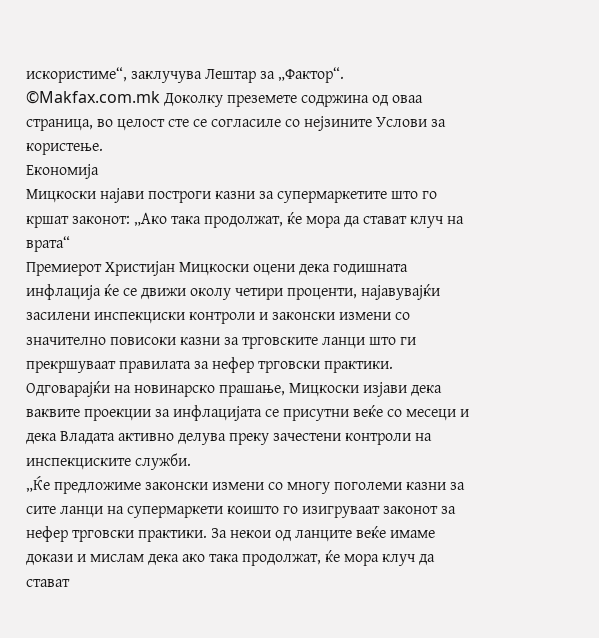искористиме“, заклучува Лештар за „Фактор“.
©Makfax.com.mk Доколку преземете содржина од оваа страница, во целост сте се согласиле со нејзините Услови за користење.
Економија
Мицкоски најави построги казни за супермаркетите што го кршат законот: „Ако така продолжат, ќе мора да стават клуч на врата“
Премиерот Христијан Мицкоски оцени дека годишната инфлација ќе се движи околу четири проценти, најавувајќи засилени инспекциски контроли и законски измени со значително повисоки казни за трговските ланци што ги прекршуваат правилата за нефер трговски практики.
Одговарајќи на новинарско прашање, Мицкоски изјави дека ваквите проекции за инфлацијата се присутни веќе со месеци и дека Владата активно делува преку зачестени контроли на инспекциските служби.
„Ќе предложиме законски измени со многу поголеми казни за сите ланци на супермаркети коишто го изигруваат законот за нефер трговски практики. За некои од ланците веќе имаме докази и мислам дека ако така продолжат, ќе мора клуч да стават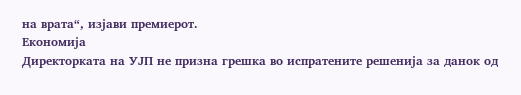на врата“, изјави премиерот.
Економија
Директорката на УЈП не призна грешка во испратените решенија за данок од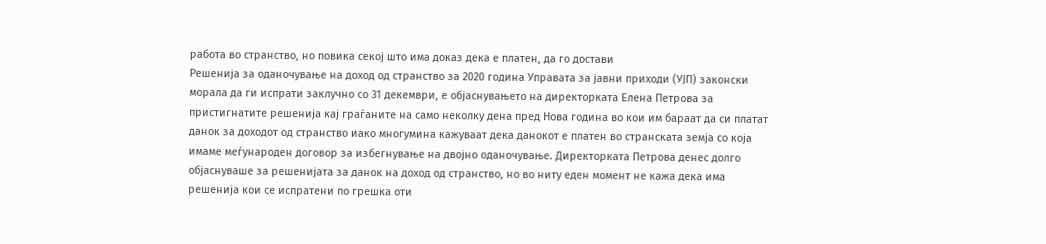работа во странство, но повика секој што има доказ дека е платен, да го достави
Решенија за оданочување на доход од странство за 2020 година Управата за јавни приходи (УЈП) законски морала да ги испрати заклучно со 31 декември, е објаснувањето на директорката Елена Петрова за пристигнатите решенија кај граѓаните на само неколку дена пред Нова година во кои им бараат да си платат данок за доходот од странство иако многумина кажуваат дека данокот е платен во странската земја со која имаме меѓународен договор за избегнување на двојно оданочување. Директорката Петрова денес долго објаснуваше за решенијата за данок на доход од странство, но во ниту еден момент не кажа дека има решенија кои се испратени по грешка оти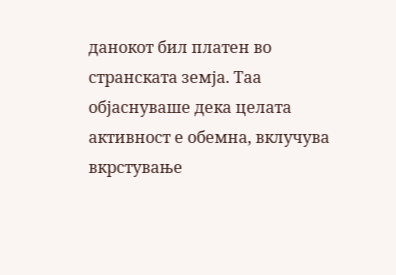данокот бил платен во странската земја. Таа објаснуваше дека целата активност е обемна, вклучува вкрстување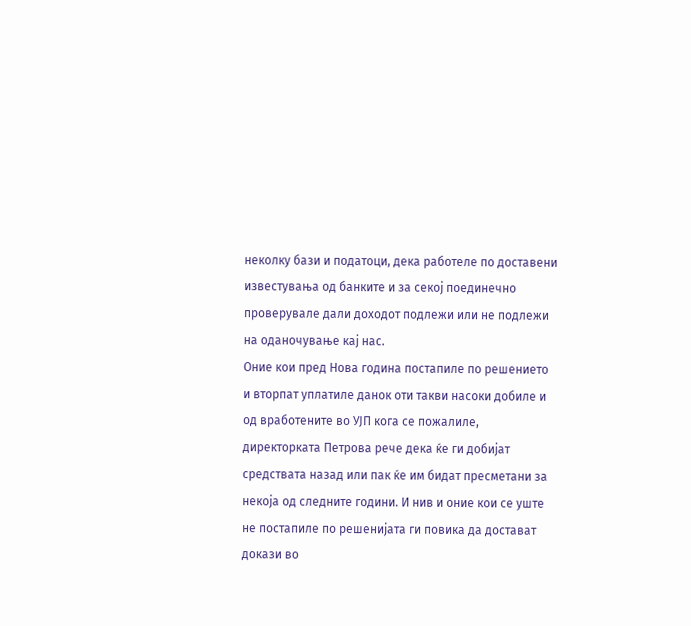неколку бази и податоци, дека работеле по доставени известувања од банките и за секој поединечно проверувале дали доходот подлежи или не подлежи на оданочување кај нас.
Оние кои пред Нова година постапиле по решението и вторпат уплатиле данок оти такви насоки добиле и од вработените во УЈП кога се пожалиле, директорката Петрова рече дека ќе ги добијат средствата назад или пак ќе им бидат пресметани за некоја од следните години. И нив и оние кои се уште не постапиле по решенијата ги повика да достават докази во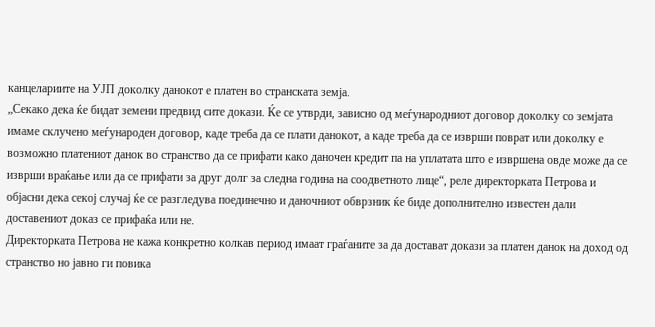канцелариите на УЈП доколку данокот е платен во странската земја.
„Секако дека ќе бидат земени предвид сите докази. Ќе се утврди, зависно од меѓународниот договор доколку со земјата имаме склучено меѓународен договор, каде треба да се плати данокот, а каде треба да се изврши поврат или доколку е возможно платениот данок во странство да се прифати како даночен кредит па на уплатата што е извршена овде може да се изврши враќање или да се прифати за друг долг за следна година на соодветното лице“, реле директорката Петрова и објасни дека секој случај ќе се разгледува поединечно и даночниот обврзник ќе биде дополнително известен дали доставениот доказ се прифаќа или не.
Директорката Петрова не кажа конкретно колкав период имаат граѓаните за да достават докази за платен данок на доход од странство но јавно ги повика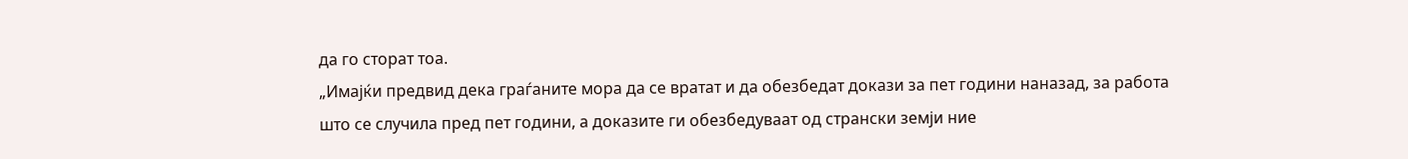да го сторат тоа.
„Имајќи предвид дека граѓаните мора да се вратат и да обезбедат докази за пет години наназад, за работа што се случила пред пет години, а доказите ги обезбедуваат од странски земји ние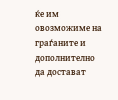ќе им овозможиме на граѓаните и дополнително да достават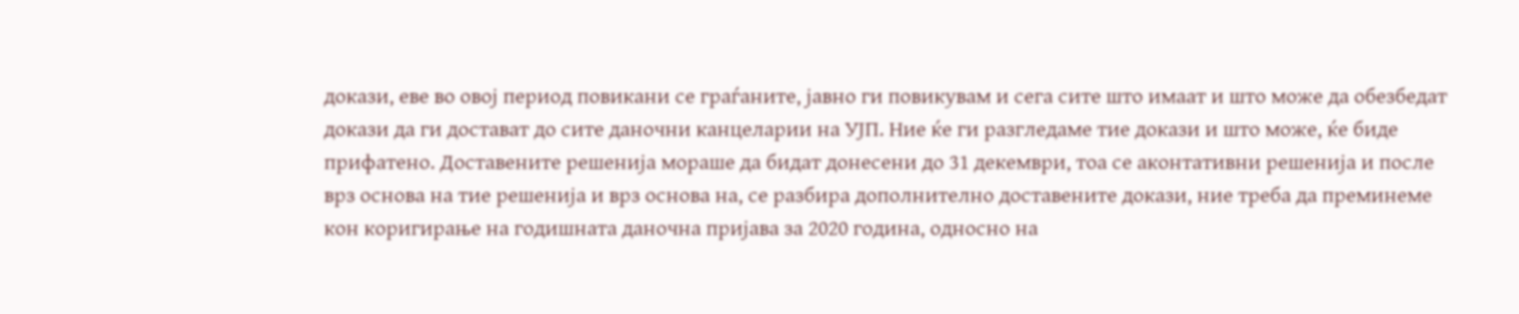докази, еве во овој период повикани се граѓаните, јавно ги повикувам и сега сите што имаат и што може да обезбедат докази да ги достават до сите даночни канцеларии на УЈП. Ние ќе ги разгледаме тие докази и што може, ќе биде прифатено. Доставените решенија мораше да бидат донесени до 31 декември, тоа се аконтативни решенија и после врз основа на тие решенија и врз основа на, се разбира дополнително доставените докази, ние треба да преминеме кон коригирање на годишната даночна пријава за 2020 година, односно на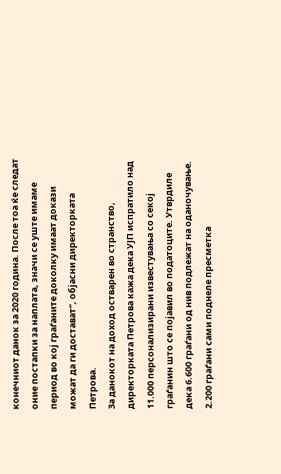конечниот данок за 2020 година. После тоа ќе следат оние постапки за наплата, значи се уште имаме период во кој граѓаните доколку имаат докази можат да ги достават“, објасни директорката Петрова.
За данокот на доход остварен во странство, директорката Петрова кажа дека УЈП испратило над 11.000 персонализирани известувања со секој граѓанин што се појавил во податоците. Утврдиле дека 6.600 граѓани од нив подлежат на оданочување. 2.200 граѓани сами поднеле пресметка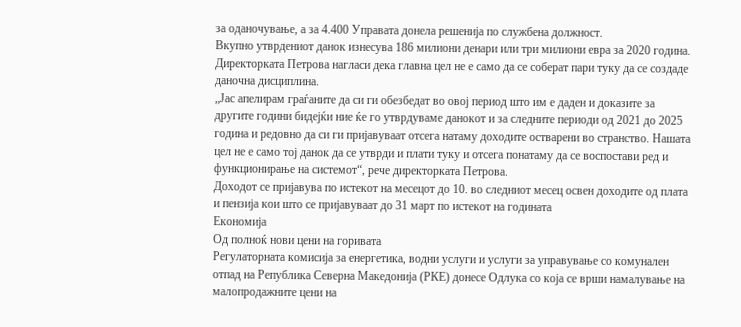за оданочување, а за 4.400 Управата донела решенија по службена должност.
Вкупно утврдениот данок изнесува 186 милиони денари или три милиони евра за 2020 година.
Директорката Петрова нагласи дека главна цел не е само да се соберат пари туку да се создаде даночна дисциплина.
„Јас апелирам граѓаните да си ги обезбедат во овој период што им е даден и доказите за другите години бидејќи ние ќе го утврдуваме данокот и за следните периоди од 2021 до 2025 година и редовно да си ги пријавуваат отсега натаму доходите остварени во странство. Нашата цел не е само тој данок да се утврди и плати туку и отсега понатаму да се воспостави ред и функционирање на системот“, рече директорката Петрова.
Доходот се пријавува по истекот на месецот до 10. во следниот месец освен доходите од плата и пензија кои што се пријавуваат до 31 март по истекот на годината
Економија
Од полноќ нови цени на горивата
Регулаторната комисија за енергетика, водни услуги и услуги за управување со комунален отпад на Република Северна Македонија (РКЕ) донесе Одлука со која се врши намалување на малопродажните цени на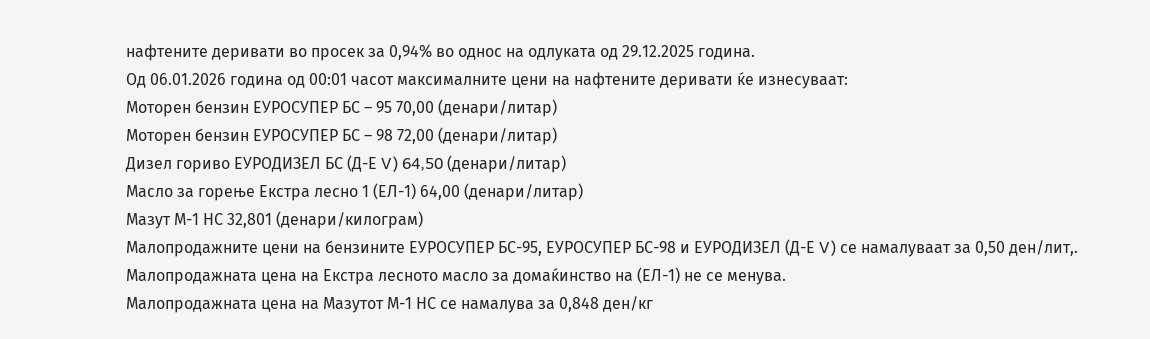нафтените деривати во просек за 0,94% во однос на одлуката од 29.12.2025 година.
Од 06.01.2026 година од 00:01 часот максималните цени на нафтените деривати ќе изнесуваат:
Моторен бензин ЕУРОСУПЕР БС – 95 70,00 (денари/литар)
Моторен бензин ЕУРОСУПЕР БС – 98 72,00 (денари/литар)
Дизел гориво ЕУРОДИЗЕЛ БС (Д-Е V) 64,50 (денари/литар)
Масло за горење Екстра лесно 1 (ЕЛ-1) 64,00 (денари/литар)
Мазут М-1 НС 32,801 (денари/килограм)
Малопродажните цени на бензините ЕУРОСУПЕР БС-95, ЕУРОСУПЕР БС-98 и ЕУРОДИЗЕЛ (Д-Е V) се намалуваат за 0,50 ден/лит,.
Малопродажната цена на Екстра лесното масло за домаќинство на (ЕЛ-1) не се менува.
Малопродажната цена на Мазутот М-1 НС се намалува за 0,848 ден/кг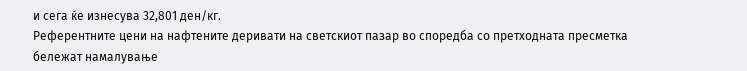и сега ќе изнесува 32,801 ден/кг.
Референтните цени на нафтените деривати на светскиот пазар во споредба со претходната пресметка бележат намалување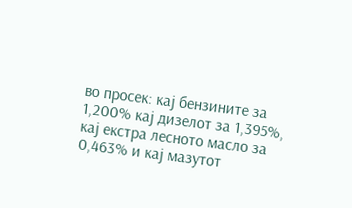во просек: кај бензините за 1,200% кај дизелот за 1,395%, кај екстра лесното масло за 0,463% и кај мазутот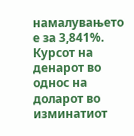намалувањето е за 3,841%.
Курсот на денарот во однос на доларот во изминатиот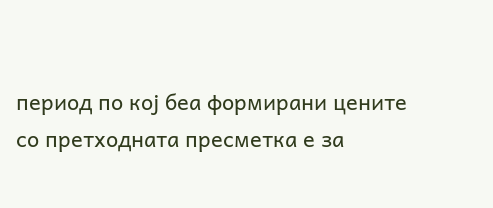период по кој беа формирани цените со претходната пресметка е за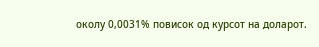околу 0,0031% повисок од курсот на доларот.